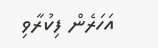އަހަރެން ފިކުރާވި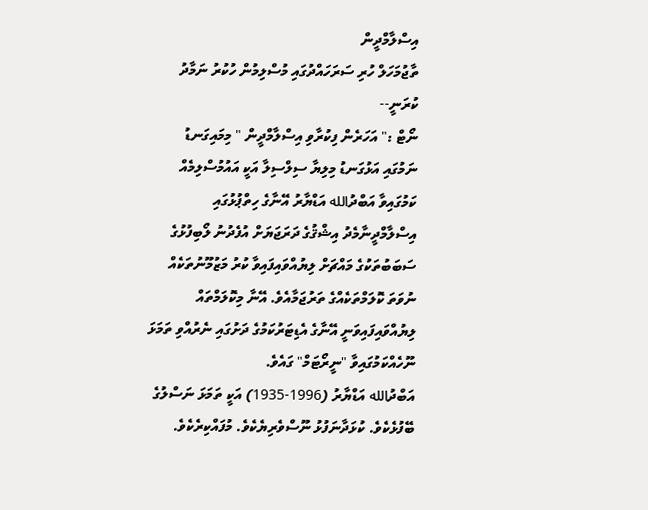އިސްލާމްދީން
ތާޖުމަހަލް ހުރި ސަރަހައްދުގައި މުސްލިމުން ހުކުރު ނަމާދު ކުރަނީ--
ނޯޓް :" އަހަރެން ފިކުރާވި އިސްލާމްދީން " މިމައިގަނޑު ނަމުގައި އަޅުގަނޑު މިލިޔާ ސިލްސިލާ އަކީ އައުމުސްލިމެއް ކަމުގައިވާ އަބްދުالله އަޑްޔާރު އޭނާގެ ހިތްޕުޅުގައި އިސްލާމްދީނާމެދު އިޝްޤުގެ ދަރަޖަޔަށް އުފެދުނު ލޯބިފުޅުގެ ސަބަބުތަކުގެ މައްޗަށް ލިޔުއްވައިފައިވާ ކުރު މަޒުމޫނުތަކެއް ނުވަތަ ކޮލަމްތަކެއްގެ ތަރުޖަމާއެވެ. އޭނާ މިކޮލަމްތައް ލިޔުއްވައިފައިވަނީ އޭނާގެ އެޑިޓަރުކަމުގެ ދަށުގައި ނެރުއްވި ތަމަޅަ ނޫހެއްކަމުގައިވާ "ނީރޯޓަމް" ގައެވެ.
އަބްދުالله އަޑްޔާރު (1996-1935) އަކީ ތަމަޅަ ނަސްލުގެ ބޭފުޅެކެވެ. ކުޅަދާނަފުޅު ނޫސްވެރިޔެކެވެ. މުފައްކިރެކެވެ.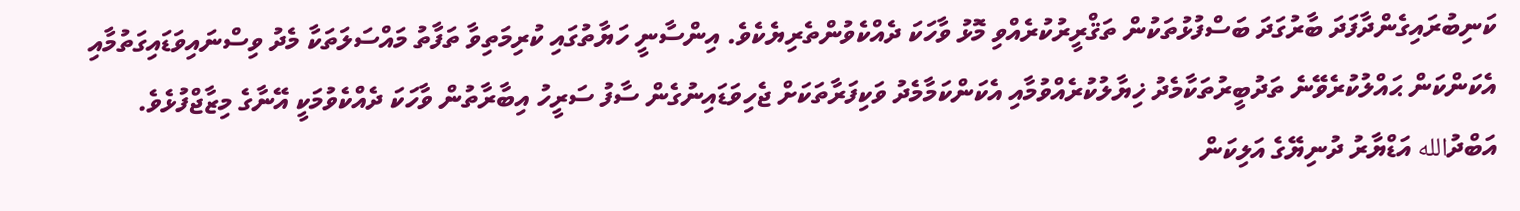ކަނިބުރައިގެންދާފަދަ ބާރުގަދަ ބަސްފުޅުތަކުން ތަޤްރީރުކުރެއްވި މޮޅު ވާހަކަ ދެއްކެވުންތެރިޔެކެވެ. އިންސާނީ ހަޔާތުގައި ކުރިމަތިވާ ތަފާތު މައްސަލަތަކާ މެދު ވިސްނައިވަޑައިގަތުމާއި އެކަންކަން ޙައްލުކުރެވޭނެ ތަދުބީރުތަކާމެދު ޚިޔާލުކުރެއްވުމާއި އެކަންކަމާމެދު ވަކިފަރާތަކަށް ޖެހިވަޑައިނުގެން ސާފު ސަރީހު އިބާރާތުން ވާހަކަ ދެއްކެވުމަކީ އޭނާގެ މިޒާޖްފުޅެވެ.
އަބްދުالله އަޑްޔާރު ދުނިޔޭގެ އަލިކަން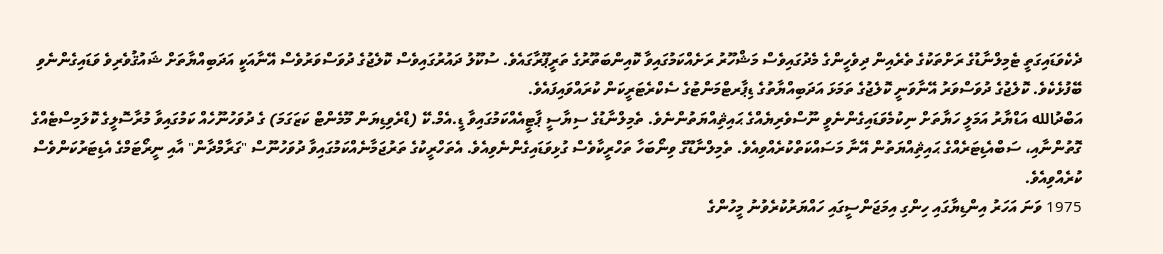ދެކެވަޑައިގަތީ ޓެމިލްނާޑުގެ ރަށްތަކުގެ ތެރެއިން ދިވެހީންގެ މެދުގައިވެސް މަޝްހޫރު ރަށެއްކަމުގައިވާ ކޮއިންބަތޫރުގެ ތަރީޕޫރާގައެވެ. ސުކޫލު ދައުރުގައިވެސް ކޮލެޖުގެ ދުވަސްވަރުވެސް އޭނާއަކީ އަދަބިއްޔާތަށް ޝައުޤުވެރިވެ ވަޑައިގެންނެވި ބޭފުޅެކެވެ. ކޮލެޖުގެ ދުވަސްވަރު އޭނާވަނީ ކޮލެޖުގެ ތަމަޅަ އަދަބިއްޔާތުގެ ޑިޕާރޓްމަންޓުގެ ސެކްރެޓަރީކަން ކުރައްވައިފައެވެ.
އަބްދުالله އަޑްޔާރު އަމަލީ ހަޔާތަށް ނިކުމެވަޑައިގެންނެވީ ނޫސްވެރިޔެއްގެ ޙައިޘިއްޔަތުންނެވެ. ތެމިލްނާޑުގެ ސިޔާސީ ޕާޓީއެއްކަމުގައިވާ ޑީ.އެމް.ކޭ (ޑްރެވިޑިޔަން މޫމެންޓް ކަޒަގަމަ) ގެ ދުވަހުނޫހެއް ކަމުގައިވާ މުރާސޮލީގެ ކޮލަމިސްޓެއްގެ ގޮތުންނާއި، ސަބްއެޑިޓަރެއްގެ ޙައިޘިއްޔަތުން އޭނާ މަސައްކަތްކުރެއްވިއެވެ. ތެމިލްނާޑޫގެ ވިނޯބަހާ ތަހްރީކާވެސް ގުޅިވަޑައިގެންނެވިއެވެ. އެތަހްރީކުގެ ތަރުޖަމާނެއްކަމުގައިވާ ދުވަހުނޫސް "ގަރާމްދާން" އާއި ނީރޯޓަމްގެ އެޑިޓަރުކަންވެސް ކުރެއްވިއެވެ.
1975 ވަނަ އަހަރު އިންޑިޔާގައި ހިންގި އިމަޖަންސީގައި ހައްޔަރުކުރެވުނު މީހުންގެ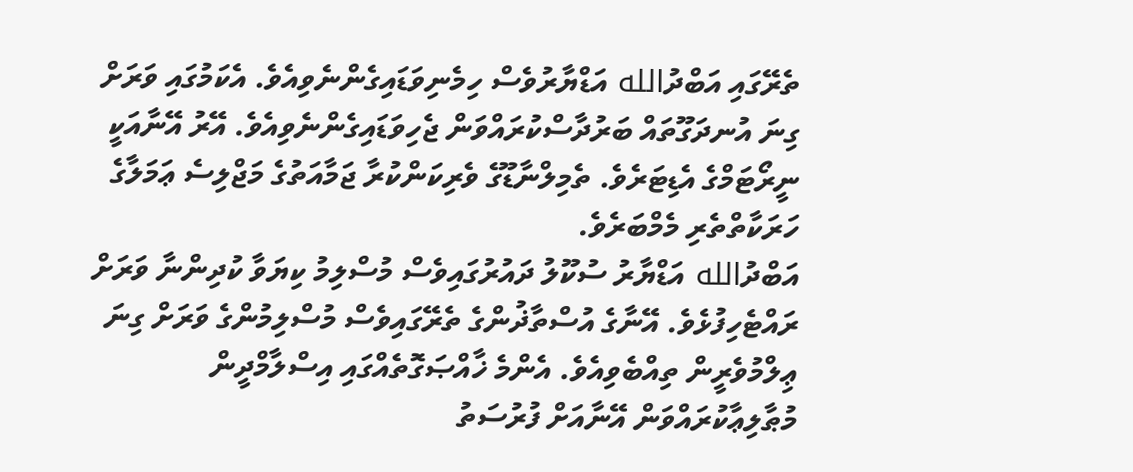ތެރޭގައި އަބްދުالله އަޑްޔާރުވެސް ހިމެނިވަޑައިގެންނެވިއެވެ. އެކަމުގައި ވަރަށް ގިނަ އުނދަގޫތައް ބަރުދާސްކުރައްވަން ޖެހިވަޑައިގެންނެވިއެވެ. އޭރު އޭނާއަކީ ނީރޯޓަމްގެ އެޑިޓަރެވެ. ތެމިލްނާޑޫގެ ވެރިކަންކުރާ ޖަމާއަތުގެ މަޖްލިސެ ޢަމަލާގެ ހަރަކާތްތެރި މެމްބަރެވެ.
އަބްދުالله އަޑްޔާރު ސުކޫލު ދައުރުގައިވެސް މުސްލިމު ކިޔަވާ ކުދިންނާ ވަރަށް ރައްޓެހިފުޅެވެ. އޭނާގެ އުސްތާޛުންގެ ތެރޭގައިވެސް މުސްލިމުންގެ ވަރަށް ގިނަ ޢިލްމުވެރީން ތިއްބެވިއެވެ. އެންމެ ޚާއްޞަގޮތެއްގައި އިސްލާމްދީން މުޠާލިޢާކުރައްވަން އޭނާއަށް ފުރުސަތު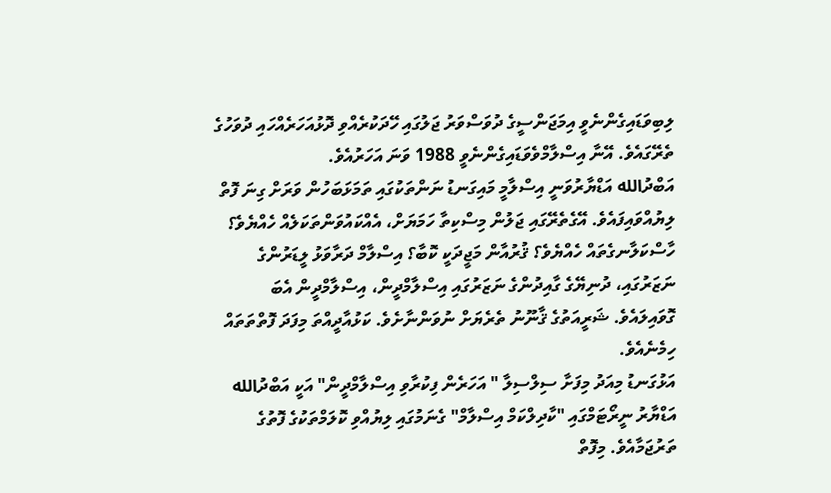ލިބިވަޑައިގެންނެވީ އިމަޖަންސީގެ ދުވަސްވަރު ޖަލުގައި ހޭދަކުރެއްވި ދޮޅުއަހަރެއްހައި ދުވަހުގެ ތެރޭގައެވެ. އޭނާ އިސްލާމްވެވަޑައިގެންނެވީ 1988 ވަނަ އަހަރުއެވެ.
އަބްދުالله އަޑްޔާރުވަނީ އިސްލާމީ މައިގަނޑު ނަންތަކުގައި ތަމަޅަބަހުން ވަރަށް ގިނަ ފޮތް ލިޔުއްވައިފައެވެ. އޭގެތެރޭގައި ޖަލުން މިސްކިތާ ހަމަޔަށް، އެއްކައުވަންތަކަލެއް ހެއްޔެވެ؟ ހާސްކަލާނގެތައް ހެއްޔެވެ؟ ޤުރުއާން މަޖީދަކީ ކޮބާ؟ އިސްލާމް ދަރާވަޅު ލީޑަރުންގެ ނަޒަރުގައި، ދުނިޔޭގެ ގާއިދުންގެ ނަޒަރުގައި އިސްލާމްދީން، އިސްލާމްދީން އެބަ ގޮވައިލައެވެ. ޝަރީއަތުގެ ޤާނޫނު ތެރެޔަށް ނުވަންނާށެވެ. ކަޅުއާދީއްތަ މިފަދަ ފޮތްތަތައް ހިމެނެއެވެ.
އަޅުގަނޑު މިއަދު މިފަށާ ސިލްސިލާ " އަހަރެން ފިކުރާވި އިސްލާމްދީން" އަކީ އަބްދުالله އަޑްޔާރު ނީރޯޓަމްގައި "ކާދިލްކަމް އިސްލާމް" ގެނަމުގައި ލިޔުއްވި ކޮލަމްތަކުގެ ފޮތުގެ ތަރުޖަމާއެވެ. މިފޮތް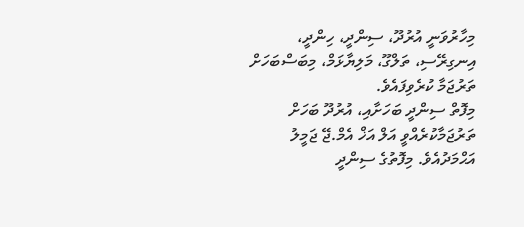މިހާރުވަނީ އުރުދޫ، ސިންދީ، ހިންދީ، އިނގިރޭސި، ތަލްގޫ، މަލިޔާޅަމް، މިބަސްބަހަށް ތަރުޖަމާ ކުރެވިފައެވެ.
މިފޮތް ސިންދީ ބަހަށާއި، އުރުދޫ ބަހަށް ތަރުޖަމާކުރެއްވީ އަލް އަޚް އެމް.ޖޭ ޖަމީލު އަޙްމަދުއެވެ. މިފޮތުގެ ސިންދީ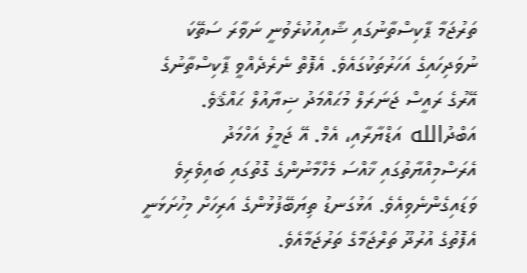ތަރުޖަމާ ޕާކިސްތާނުގައި ޝާއިއުކުރެވުނީ ނަވާރަ ސަތޭކަ ނުވަދިހައިގެ އަހަރުތަކުގައެވެ. އެފޮތް ނެރެދެއްވީ ޕާކިސްތާނުގެ އޭރުގެ ރައީސް ޖަނަރަލް މުޙައްމަދު ޟިޔާއުލް ޙައްޤެވެ. އަބްދުالله އަޑްޔާރާއި، އެމް. އޭ ޖަމީލު އަހްމަދު އެރަސްމިއްޔާތުގައި ޚާއްސަ މެހްމާނުންގެ ގޮތުގައި ބައިވެރިވެ ވަޑައިގެންނެވިއެވެ. އަޅުގަނޑު ތިޔަބޭފުޅުންގެ އަރިހަށް މިހުށަޅަނީ އެފޮތުގެ އުރުދޫ ތަރްޖަމާގެ ތަރުޖަމާއެވެ.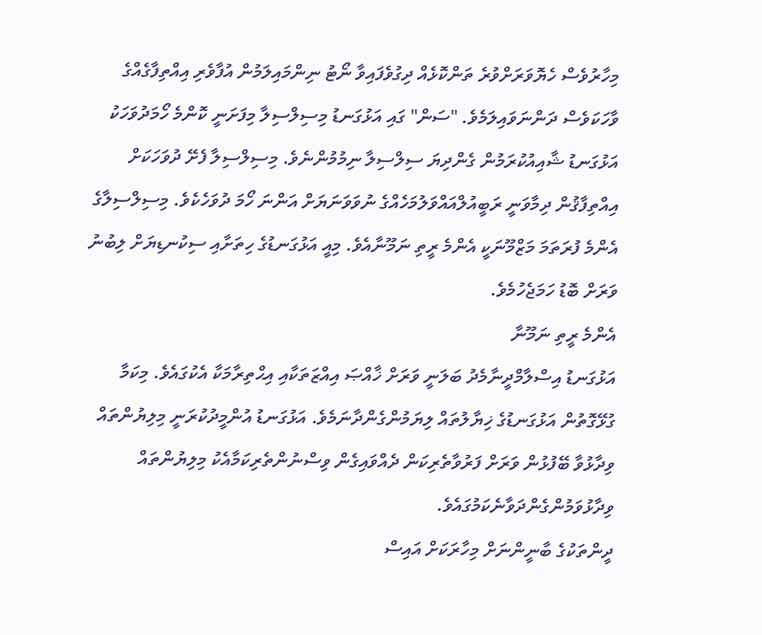މިހާރުވެސް ހެޔޮވަރަށްވުރެ ތަންކޮޅެއް ދިގުވެފައިވާ ނޯޓު ނިންމައިލަމުން އުފާވެރި އިއްތިފާގެއްގެ ވާހަކަވެސް ދަންނަވައިލަމެވެ. "ސަން" ގައި އަޅުގަނޑު މިސިލްސިލާ މިފަށަނީ ކޮންމެ ހޯމަދުވަހަކު އަޅުގަނޑު ޝާއިއުކުރަމުން ގެންދިޔަ ސިލްސިލާ ނިމުމުންނެވެ. މިސިލްސިލާ ފެށޭ ދުވަހަކަށް އިއްތިފާޤުން ދިމާވަނީ ރަބީއުލްއައްވަލުމަހެއްގެ ނުވަވަނަޔަށް އަންނަ ހޯމަ ދުވަހެކެވެ. މިސިލްސިލާގެ އެންމެ ފުރަތަމަ މަޒްމޫނަކީ އެންމެ ރީތި ނަމޫނާއެވެ. މިއީ އަޅުގަނޑުގެ ހިތަށާއި ސިކުނޑިޔަށް ލިބުނު ވަރަށް ބޮޑު ހަމަޖެހުމެވެ.
އެންމެ ރީތި ނަމޫނާ
އަޅުގަނޑު އިސްލާމްދީނާމެދު ބަލަނީ ވަރަށް ޚާއްޞަ އިއްޒަތަކާއި އިޙްތިރާމަކާ އެކުގައެވެ. މިކަމާ ގުޅޭގޮތުން އަޅުގަނޑުގެ ޚިޔާލުތައް ލިޔަމުންގެންދާނަމެވެ. އަޅުގަނޑު އުންމީދުކުރަނީ މިލިޔުންތައް ވިދާޅުވާ ބޭފުޅުން ވަރަށް ފަރުވާތެރިކަން ދެއްވައިގެން ވިސްނުންތެރިކަމާއެކު މިލިޔުންތައް ވިދާޅުވަމުންގެންދަވާނެކަމުގައެވެ.
ދީންތަކުގެ ބާނީންނަށް މިހާރަކަށް އައިސް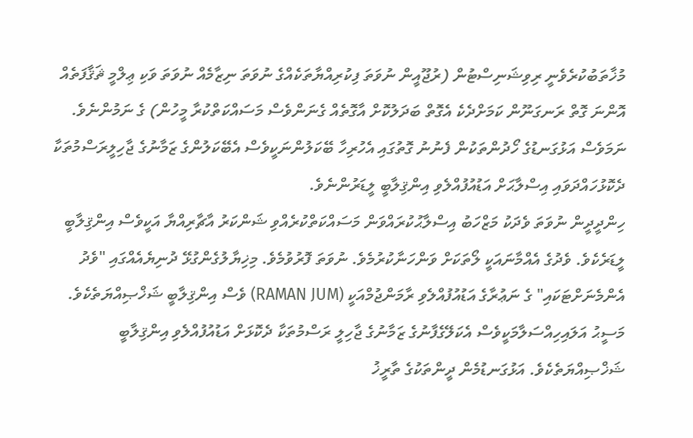މުޚާތަބުކުރެވެނީ ރިވިޝަނިސްޓުން (ރުޖޫއީން ނުވަތަ ފިކުރިއްޔާތަކެއްގެ ނުވަތަ ނިޒާމެއް ނުވަތަ ވަކި ޢިލްމީ ޘަޤާފަތެއް އޮންނަ ގޮތް ރަނގަނޫން ކަމަށްދެކެ އެގޮތް ބަދަލުކޮށް އާގޮތެއް ގެނަންވެސް މަސައްކަތްކުރާ މީހުން) ގެ ނަމުންނެވެ. ނަމަވެސް އަޅުގަނޑުގެ ހޯދުންތަކުން ފެނުނު ގޮތުގައި އެހުރިހާ ބޭކަލުންނަކީވެސް އެބޭކަލުންގެ ޒަމާނުގެ ޖާހިލީރަސްމުތަކާ ދެކޮޅުހައްދަވައި އިސްލާޙަށް އަޑުއުފުއްލެވި އިންޤިލާބީ ލީޑަރުންނެވެ.
ހިންދީދީން ނުވަތަ ވެދަކު މަޒްހަބު އިސްލާޙުކުރައްވަން މަސައްކަތްކުރެއްވި ޝަންކަރު އާޗާރިއްޔާ އަކީވެސް އިންޤިލާބީ ލީޑަރެކެވެ. ވެދުގެ އެއްމާނައަކީ ލޯތަކަށް ވަންހަނާކުރުމެވެ. ނުވަތަ ފޮރުވުމެވެ. މިޚިޔާލުގެންގުޅޭ ދުނިޔެއެއްގައި "ވެދު އެންމެނަށްޓަކައި" ގެ ނަޢުރާގެ އަޑުއުފުއްލެވި ރާމަންޖުމްއަކީ (RAMAN JUM) ވެސް އިންޤިލާބީ ޝަޚްޞިއްޔަތެކެވެ.
މަސީޙު އަލައިހިއްސަލާމަކީވެސް އެކަލޭގެފާނުގެ ޒަމާނުގެ ޖާހިލީ ރަސްމުތަކާ ދެކޮޅަށް އަޑުއުފުއްލެވި އިންޤިލާބީ ޝަޚްޞިއްޔަތެކެވެ. އަޅުގަނޑުމެން ދީންތަކުގެ ތާރީޚު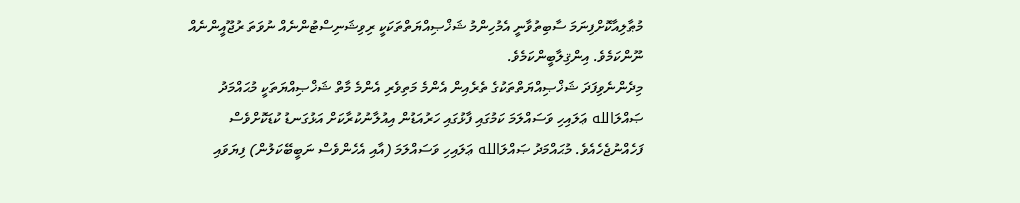މުޠާލިއާކޮށްފިނަމަ ސާބިތުވާނީ އެމުހިންމު ޝަޚްޞިއްޔަތްތަކަކީ ރިވިޝަނިސްޓުންނެއް ނުވަތަ ރުޖޫއީންނެއް ނޫންކަމެވެ. އިންޤިލާބީންކަމެވެ.
މިދެންނެވިފަދަ ޝަޚްޞިއްޔަތްތަކުގެ ތެރެއިން އެންމެ މަތިވެރި އެންމެ މާތް ޝަޚްޞިއްޔަތަކީ މުޙައްމަދު ޞައްލަالله ޢަލައިހި ވަސައްލަމަ ކަމުގައި ފާޅުގައި ހަރުއަޑުން އިއުލާނުކުރާކަށް އަޅުގަނޑު ކުޑަކޮށްވެސް ފަހެއްނުޖެހެއެވެ. މުޙައްމަދު ޞައްލަالله ޢަލައިހި ވަސައްލަމަ (އާއި އެހެންވެސް ނަބީބޭކަލުން) ފިޔަވައި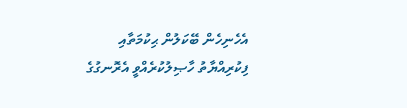އެހެނިހެން ބޭކަލުން ޙިކުމަތާއި ފިކުރިއްޔާތު ހާޞިލުކުރެއްވީ އެރޮނގުގެ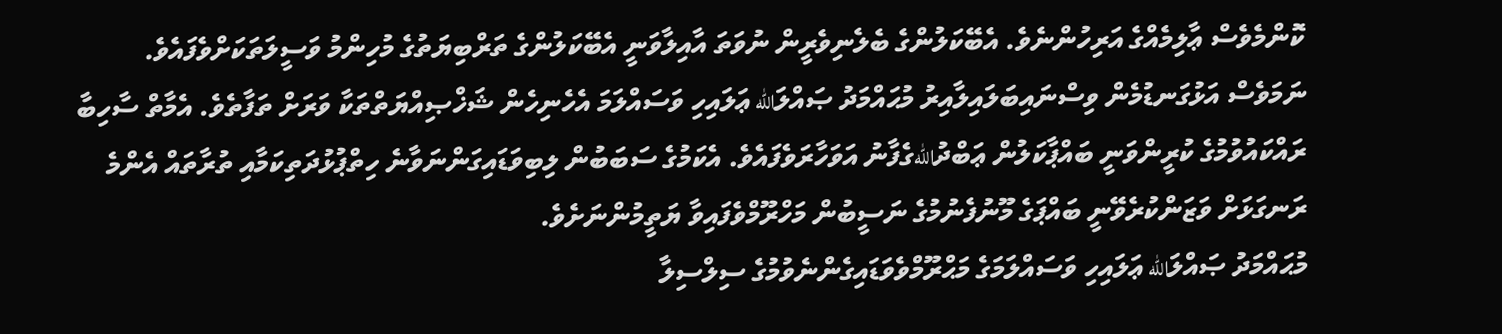ކޮންމެވެސް ޢާލިމެއްގެ އަރިހުންނެވެ. އެބޭކަލުންގެ ބެލެނިވެރީން ނުވަތަ އާއިލާވަނީ އެބޭކަލުންގެ ތަރްބިޔަތުގެ މުހިންމު ވަސީލަތަކަށްވެފައެވެ.
ނަމަވެސް އަޅުގަނޑުމެން ވިސްނައިބަލައިލާއިރު މުޙައްމަދު ޞައްލަالله ޢަލައިހި ވަސައްލަމަ އެހެނިހެން ޝަޚްޞިއްޔަތްތަކާ ވަރަށް ތަފާތެވެ. އެމާތް ސާހިބާ ރައްކައުވުމުގެ ކުރީންވަނީ ބައްޕާކަލުން ޢަބްދުاللهގެފާނު އަވަހާރަވެފައެވެ. އެކަމުގެ ސަބަބުން ލިބިވަޑައިގަންނަވާނެ ހިތްޕުޅުދަތިކަމާއި ތުރާތައް އެންމެ ރަނގަޅަށް ވަޒަންކުރެވޭނީ ބައްޕަގެ މޫނުފެނުމުގެ ނަސީބުން މަހްރޫމްވެފައިވާ ޔަތީމުންނަށެވެ.
މުޙައްމަދު ޞައްލަالله ޢަލައިހި ވަސައްލަމަގެ މަޙްރޫމްވެވަޑައިގެންނެވުމުގެ ސިލްސިލާ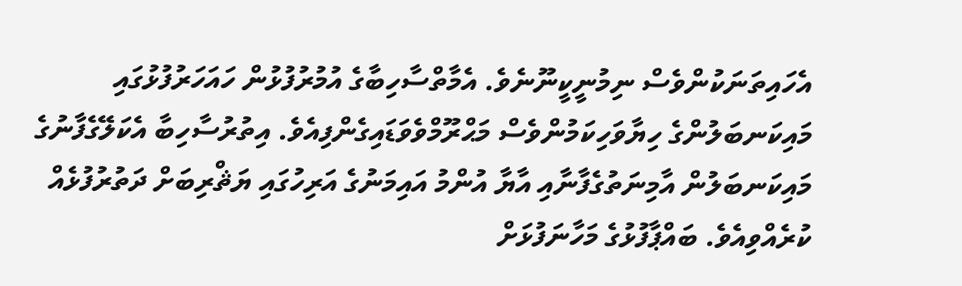އެހައިތަނަކުންވެސް ނިމުނީކީނޫނެވެ. އެމާތްސާހިބާގެ އުމުރުފުޅުން ހައަހަރުފުޅުގައި މައިކަނބަލުންގެ ހިޔާވަހިކަމުންވެސް މަޙްރޫމްވެވަޑައިގެންފިއެވެ. އިތުރުސާހިބާ އެކަލޭގެފާނުގެ މައިކަނބަލުން އާމިނަތުގެފާނާއި އާޔާ އުންމު އައިމަނުގެ އަރިހުގައި ޔަޘްރިބަށް ދަތުރުފުޅެއް ކުރެއްވިއެވެ. ބައްޕާފުޅުގެ މަހާނަފުޅަށް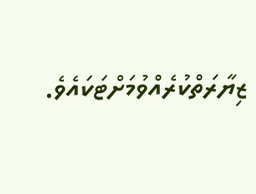ޒިޔާރަތްކުރެއްވުމަށްޓަކައެވެ.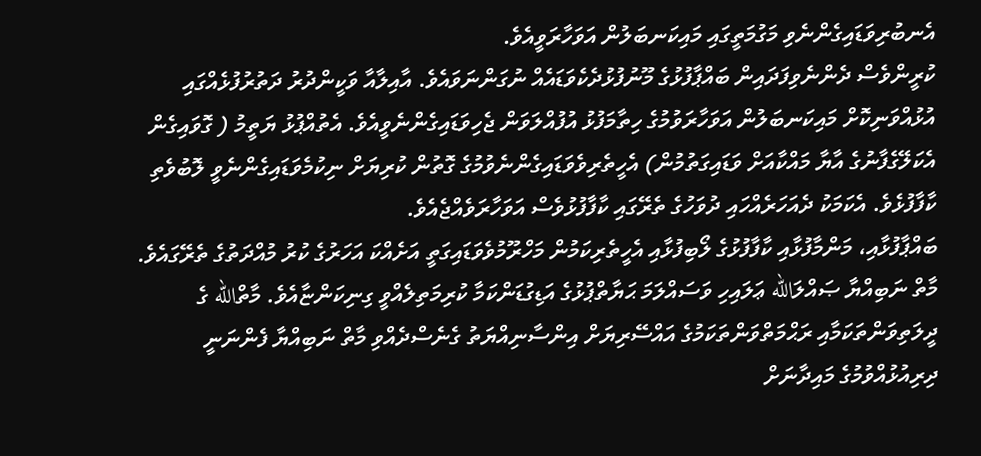އެނބުރިވަޑައިގެންނެވި މަގުމަތީގައި މައިކަނބަލުން އަވަހާރަވީއެވެ.
ކުރީންވެސް ދެންނެވިފަދައިން ބައްޕާފުޅުގެ މޫނުފުޅުދެކެވަޑައެއް ނުގަންނަވައެވެ. އާއިލާއާ ވަކީންދުރު ދަތުރުފުޅެއްގައި އުޅުއްވަނިކޮށް މައިކަނބަލުން އަވަހާރަވުމުގެ ހިތާމަފުޅު އުފުއްލަވަން ޖެހިވަޑައިގެންނެވީއެވެ. އެތުއްޕުޅު ޔަތީމު ( ގޮވައިގެން އެކަލޭގެފާނުގެ އާޔާ މައްކާއަށް ވަޑައިގަތުމުން) އެހީތެރިވެވަޑައިގެންނެވުމުގެ ގޮތުން ކުރިޔަށް ނިކުމެވަޑައިގެންނެވީ ލޮބުވެތި ކާފާފުޅެވެ. އެކަމަކު ދެއަހަރެއްހައި ދުވަހުގެ ތެރޭގައި ކާފާފުޅުވެސް އަވަހާރަވެއްޖެއެވެ.
ބައްޕާފުޅާއި، މަންމާފުޅާއި ކާފާފުޅުގެ ލޯބިފުޅާއި އެހީތެރިކަމުން މަހްރޫމުވެވަޑައިގަތީ އަށެއްކަ އަހަރުގެ ކުރު މުއްދަތުގެ ތެރޭގައެވެ. މާތް ނަބިއްޔާ ޞައްލަالله ޢަލައިހި ވަސައްލަމަ ޙަޔާތްޕުޅުގެ އަޑިގުޑަންކަމާ ކުރިމަތިލެއްވީ ގިނިކަންޏާއެވެ. މާތްالله ގެ ދީލަތިވަންތަކަމާއި ރަޙްމަތްވަންތަކަމުގެ އައްސޭރިޔަށް އިންސާނިއްޔަތު ގެނެސްދެއްވި މާތް ނަބިއްޔާ ފެންނަނީ ދިރިއުޅުއްވުމުގެ މައިދާނަށް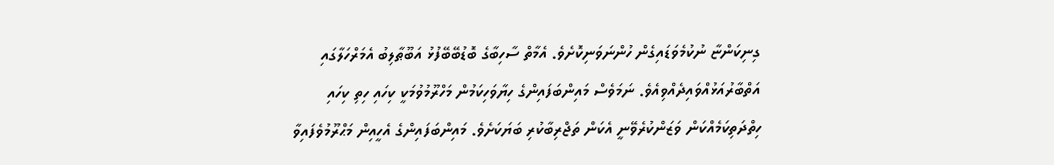ގިނިކަންޏާ ނުކުމެވަޑައިގެން ހުންނަވަނިކޮށެވެ. އެމާތް ސާހިބާގެ ބޮޑުބޭބޭފުޅު އަބޫޠާލިބު އެމަރްހަލާގައި އަތްބާރުއަޅުއްވައިދެއްވިއެވެ. ނަމަވެސް މައިންބަފައިންގެ ހިޔާވަހިކަމުން މަހްރޫމުވުމަކީ ކިހައި ހިތި ކިހައި ހިތްދަތިކަމެއްކަން ވަޒަންކުރެވޭނީ އެކަން ތަޖްރިބާކުރި ބަޔަކަށެވެ. މައިންބަފައިންގެ އެހީއިން މަޙްރޫމުވެފައިވާ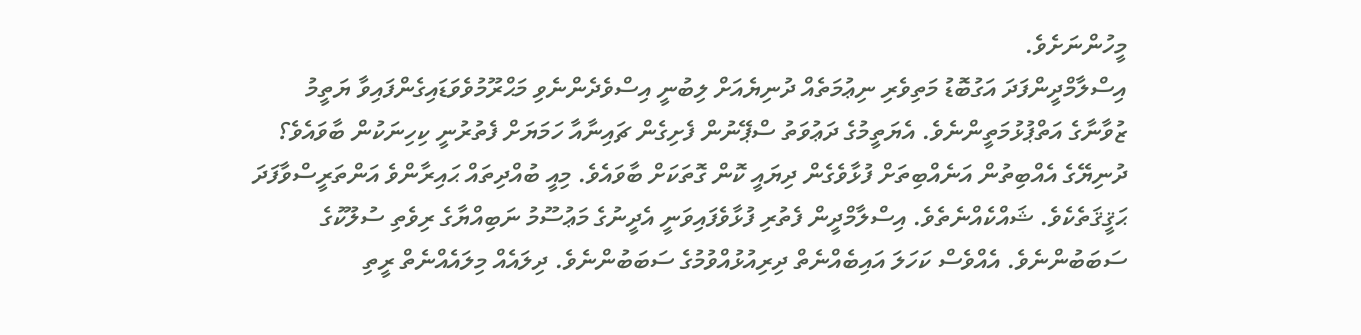މީހުންނަށެވެ.
އިސްލާމްދީންފަދަ އަގުބޮޑު މަތިވެރި ނިޢުމަތެއް ދުނިޔެއަށް ލިބުނީ އިސްވެދެންނެވި މަޙްރޫމުވެވަޑައިގެންފައިވާ ޔަތީމު ޒުވާނާގެ އަތްޕުޅުމަތީންނެވެ. އެޔަތީމުގެ ދަޢުވަތު ސްޕޭނުން ފެށިގެން ޗައިނާއާ ހަމަޔަށް ފެތުރުނީ ކިހިނަކުން ބާވައެވެ؟ ދުނިޔޭގެ އެއްބިތުން އަނެއްބިތަށް ފުޅާވެގެން ދިޔައީ ކޮން ގޮތަކަށް ބާވައެވެ. މިއީ ބުއްދިތައް ޙައިރާންވެ އަންތަރީސްވާފަދަ ޙަޤީޤަތެކެވެ. ޝައްކެއްނެތެވެ. އިސްލާމްދީން ފެތުރި ފުޅާވެފައިވަނީ އެދީނުގެ މަޢުސޫމު ނަބިއްޔާގެ ރިވެތި ސުލޫކުގެ ސަބަބުންނެވެ. އެއްވެސް ކަހަލަ އައިބެއްނެތް ދިރިއުޅުއްވުމުގެ ސަބަބުންނެވެ. ދިލައެއް މިލައެއްނެތް ރީތި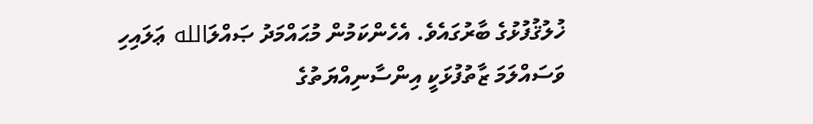ޚުލުޤުފުޅުގެ ބާރުގައެވެ. އެހެންކަމުން މުޙައްމަދު ޞައްލަالله ޢަލައިހި ވަސައްލަމަ ޒާތުފުޅަކީ އިންސާނިއްޔަތުގެ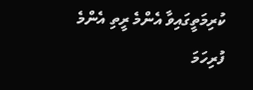ކުރިމަތީގައިވާ އެންމެ ރީތި އެންމެ ފުރިހަމަ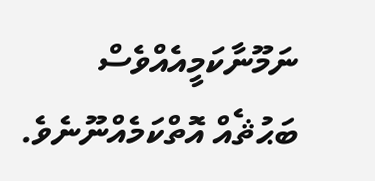ނަމޫނާކަމީއެއްވެސް ބަޙުޘެއް އޮތްކަމެއްނޫނެވެ.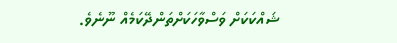ޝައްކަކަށް ވަސްވާހަކަށްތަންދޭކަމެއް ނޫނެވެ.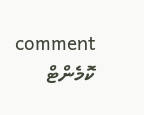comment ކޮމެންޓް